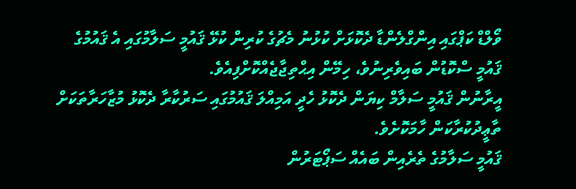ވޯލްޑް ކަޕްގައި އިންގްލެންޑާ ދެކޮޅަށް ކުޅުނު މެޗުގެ ކުރިން ކުޅޭ ޤައުމީ ސަލާމުގައި އެ ޤައުމުގެ ޤައުމީ ސްކޮޑުން ބައިވެރިނުވެ، ހިމޭން އިޙްތިޖާޖެއްކޮށްފިއެވެ.
އީރާނުން ޤައުމީ ސަލާމް ކިޔަން ދެކޮޅު ހެދީ އަމިއްލަ ޤައުމުގައި ސަރުކާރާ ދެކޮޅު މުޒާހަރާތަކަށް ތާޢީދުކުރާކަން ހާމަކޮށެވެ.
ޤައުމީ ސަލާމުގެ ތެރެއިން ބައެއް ސަޕޯޓަރުން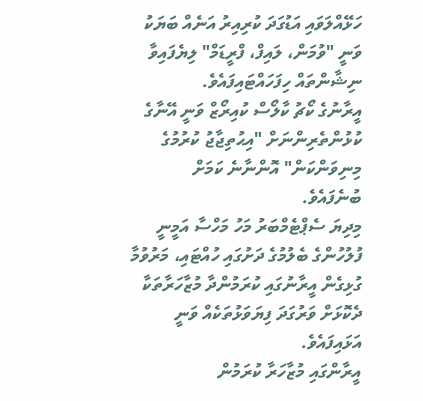ހަޅޭއްލަވައި އަޑުގަދަ ކުރިއިރު އަނެއް ބަޔަކު ވަނީ "ވުމަން، ލައިފް، ފްރީޑަމް" ލިޔެފައިވާ ނިޝާންތައް ހިފަހައްޓައިފައެވެ.
އީރާނުގެ ކޯޗު ކާލޯސް ކުއިރޯޒް ވަނީ އޭނާގެ ކުޅުންތެރިންނަށް "އިޙުތިޖާޖު ކުރުމުގެ މިނިވަންކަން" އޮންނާނެ ކަމަށް ބުނެފައެވެ.
މިދިޔަ ސެޕްޓެމްބަރު މަހު މަހްސާ އަމީނީ ފުލުހުންގެ ބެލުމުގެ ދަށުގައި ހުއްޓައި، މަރުވުމާ ގުޅިގެން އީރާނުގައި ކުރަމުންދާ މުޒާހަރާތަކާ ދެކޮޅަށް ވަރުގަދަ ފިޔަވަޅުތަކެއް ވަނީ އަޅައިފައެވެ.
އީރާންގައި މުޒާހަރާ ކުރަމުން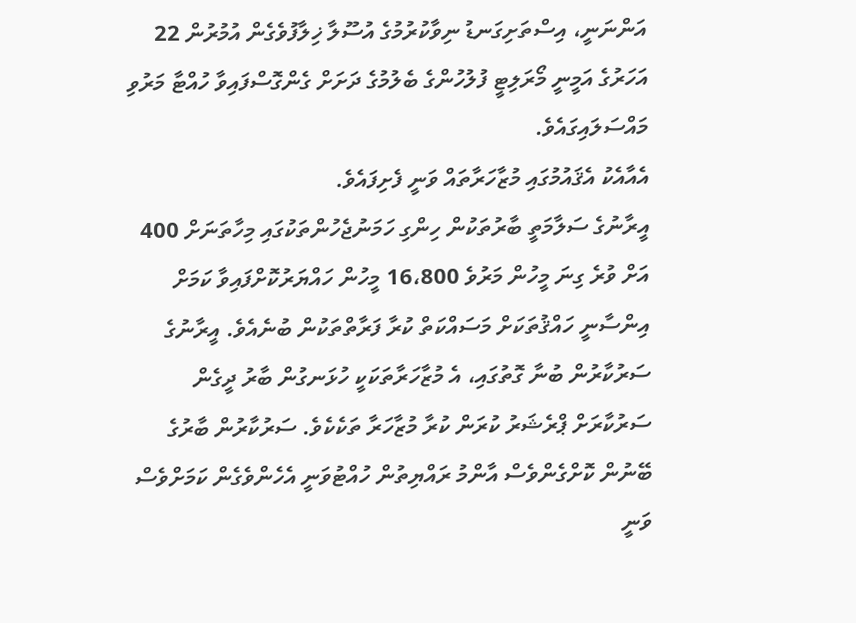އަންނަނީ، އިސްތަށިގަނޑު ނިވާކުރުމުގެ އުސޫލާ ޚިލާފުވެގެން އުމުރުން 22 އަހަރުގެ އަމީނީ މޯރަލިޓީ ފުލުހުންގެ ބެލުމުގެ ދަށަށް ގެންގޮސްފައިވާ ހުއްޓާ މަރުވި މައްސަލައިގައެވެ.
އެއާއެކު އެޤައުމުގައި މުޒާހަރާތައް ވަނީ ފެށިފައެވެ.
އީރާނުގެ ސަލާމަތީ ބާރުތަކުން ހިންގި ހަމަނުޖެހުންތަކުގައި މިހާތަނަށް 400 އަށް ވުރެ ގިނަ މީހުން މަރުވެ 16،800 މީހުން ހައްޔަރުކޮށްފައިވާ ކަމަށް އިންސާނީ ހައްޤުތަކަށް މަސައްކަތް ކުރާ ފަރާތްތަކުން ބުނެއެވެ. އީރާނުގެ ސަރުކާރުން ބުނާ ގޮތުގައި، އެ މުޒާހަރާތަކަކީ ހުޅަނގުން ބާރު ދީގެން ސަރުކާރަށް ޕްރެޝަރު ކުރަން ކުރާ މުޒާހަރާ ތަކެކެވެ. ސަރުކާރުން ބާރުގެ ބޭނުން ކޮށްގެންވެސް އާންމު ރައްޔިތުން ހުއްޓުވަނީ އެހެންވެގެން ކަމަށްވެސް ވަނީ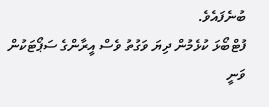ބުނެފައެވެ.
ފުޓްބޯޅަ ކުޅެމުން ދިޔަ ވަގުތު ވެސް އީރާންގެ ސަޕޯޓަކުން ވަނީ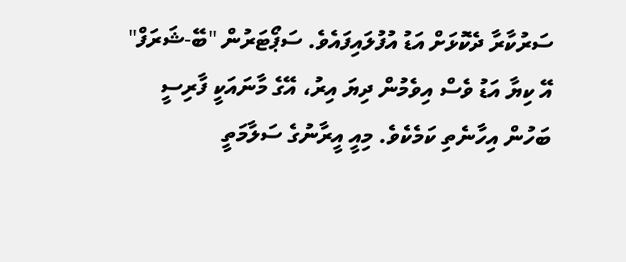ސަރުކާރާ ދެކޮޅަށް އަޑު އުފުލައިފައެވެ. ސަޕޯޓަރުން "ބޭ-ޝަރަފް" އޭ ކިޔާ އަޑު ވެސް އިވެމުން ދިޔަ އިރު، އޭގެ މާނައަކީ ފާރިސީ ބަހުން އިހާނެތި ކަމެކެވެ. މިއީ އީރާނުގެ ސަލާމަތީ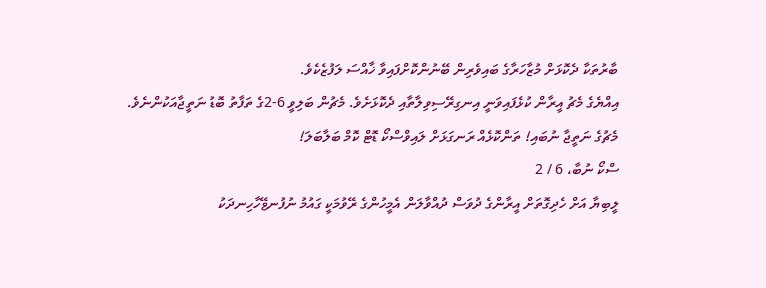ބާރުތަކާ ދެކޮޅަށް މުޒާހަރާގެ ބައިވެރިން ބޭނުންކޮށްފައިވާ ޚާއްސަ ލަފުޒެކެވެ.
އިއްޔެގެ މެޗު އީރާން ކުޅެފައިވަނީ އިނގިރޭސިވިލާތާއި ދެކޮޅަށެވެ. މެޗުން ބަލިވީ 6-2ގެ ތަފާތު ބޮޑު ނަތީޖާއަކުންނެވެ.
މެޗުގެ ނަތީޖާ ނުބައި! ތަންކޮޅެއް ރަނގަޅަށް ލައިވްސްކޯ ޑޮޓް ކޮމް ބަލާބަލަ!
ސްކޯ ނުބާ، 6 / 2
ލީބިޔާ އަށް ހެދިގޮތަށް އީރާންގެ ދުވަސް ދުއްވާލަން އެމީހުންގެ ރޭވުމަކީ ގައުމު ނުފުނޱޭހާހިނދަކު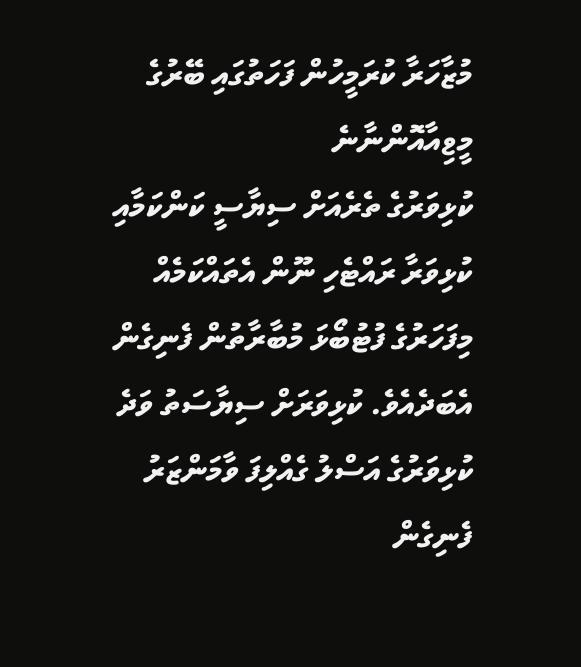މުޒާހަރާ ކުރަމީހުން ފަހަތުގައި ބޭރުގެ މީޱިއާއޮންނާނެ
ކުޅިވަރުގެ ތެރެއަށް ސިޔާސީ ކަންކަމާއި ކުޅިވަރާ ރައްޓެހި ނޫން އެތައްކަމެއް މިފަހަރުގެ ފުޓުބޯޅަ މުބާރާތުން ފެނިގެން އެބަދެއެވެ. ކުޅިވަރަށް ސިޔާސަތު ވަދެ ކުޅިވަރުގެ އަސްލު ގެއްލިފަ ވާމަންޒަރު ފެނިގެން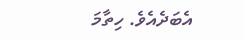އެބަދެއެވެ. ހިތާމަ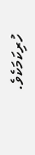ހުރިކަމަކެވެ.